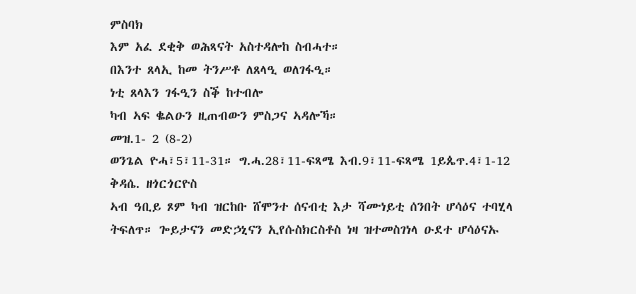ምስባክ
እም አፈ ደቂቅ ወሕጻናት አስተዳሎከ ስብሓተ።
በእንተ ጸላኢ ከመ ትንሥቶ ለጸላዒ ወለገፋዒ።
ነቲ ጸላእን ገፋዒን ስቕ ከተብሎ
ካብ ኣፍ ቈልዑን ዚጠብውን ምስጋና ኣዳሎኻ።
መዝ.1- 2 (8-2)
ወንጌል ዮሓ፣5፣11-31። ግ.ሓ.28፣11-ፍጻሜ እብ.9፣11-ፍጻሜ 1ይጴጥ.4፣1-12
ቅዳሴ. ዘጎርጎርዮስ
ኣብ ዓቢይ ጾም ካብ ዝርከቡ ሸሞንተ ሰናብቲ እታ ሻሙነይቲ ሰንበት ሆሳዕና ተባሂላ ትፍለጥ። ጐይታናን መድኃኒናን ኢየሱስክርስቶስ ነዛ ዝተመስገነላ ዑደተ ሆሳዕናኡ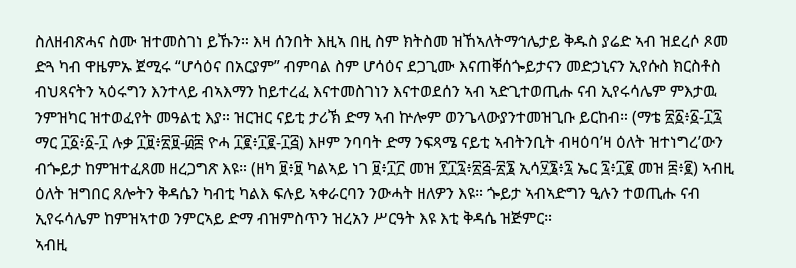ስለዘብጽሓና ስሙ ዝተመስገነ ይኹን። እዛ ሰንበት እዚኣ በዚ ስም ክትስመ ዝኸኣለትማኅሌታይ ቅዱስ ያሬድ ኣብ ዝደረሶ ጾመ ድጓ ካብ ዋዜምኡ ጀሚሩ “ሆሳዕና በአርያም” ብምባል ስም ሆሳዕና ደጋጊሙ እናጠቐሰጐይታናን መድኃኒናን ኢየሱስ ክርስቶስ ብህጻናትን ኣዕሩግን እንተላይ ብኣእማን ከይተረፈ እናተመስገነን እናተወደሰን ኣብ ኣድጊተወጢሑ ናብ ኢየሩሳሌም ምእታዉ ንምዝካር ዝተወፈየት መዓልቲ እያ። ዝርዝር ናይቲ ታሪኽ ድማ ኣብ ኵሎም ወንጌላውያንተመዝጊቡ ይርከብ። (ማቴ ፳፩፥፩-፲፯ ማር ፲፩፥፩-፲ ሉቃ ፲፱፥፳፱-፴፰ ዮሓ ፲፪፥፲፪-፲፭) እዞም ንባባት ድማ ንፍጻሜ ናይቲ ኣብትንቢት ብዛዕባ’ዛ ዕለት ዝተነግረ’ውን ብጐይታ ከምዝተፈጸመ ዘረጋግጽ እዩ። (ዘካ ፱፥፱ ካልኣይ ነገ ፱፥፲፫ መዝ ፻፲፯፥፳፭-፳፮ ኢሳ፶፮፥፯ ኤር ፯፥፲፪ መዝ ፰፥፪) ኣብዚ ዕለት ዝግበር ጸሎትን ቅዳሴን ካብቲ ካልእ ፍሉይ ኣቀራርባን ንውሓት ዘለዎን እዩ። ጐይታ ኣብኣድግን ዒሉን ተወጢሑ ናብ ኢየሩሳሌም ከምዝኣተወ ንምርኣይ ድማ ብዝምስጥን ዝረአን ሥርዓት እዩ እቲ ቅዳሴ ዝጅምር።
ኣብዚ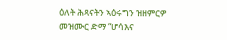ዕለት ሕጻናትን ኣዕሩግን ዝዘምርዎ መዝሙር ድማ “ሆሳእና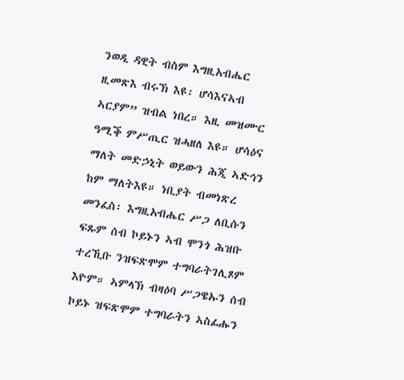ንወዲ ዳዊት ብስም እግዚአብሔር ዚመጽእ ብሩኽ እዩ፡ ሆሳእናኣብ ኣርያም” ዝብል ነበረ። እዚ መዝሙር ዓሚቕ ምሥጢር ዝሓዘለ እዩ። ሆሳዕና ማለት መድኃኒት ወይውን ሕጂ ኣድኅን ከም ማለትእዩ። ነቢያት ብመነጽረ መንፈስ፡ እግዚአብሔር ሥጋ ለቢሱን ፍጹም ሰብ ኮይኑን ኣብ ሞንጎ ሕዝቡ ተረኺቡ ንዝፍጽሞም ተግባራትገሊጾም እዮም። ኣምላኽ ብዛዕባ ሥጋዌኡን ሰብ ኮይኑ ዝፍጽሞም ተግባራትን ኣስፊሑን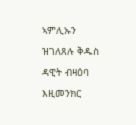ኣምሊኡን ዝገለጸሉ ቅዱስ ዳዊት ብዛዕባ እዚመንክር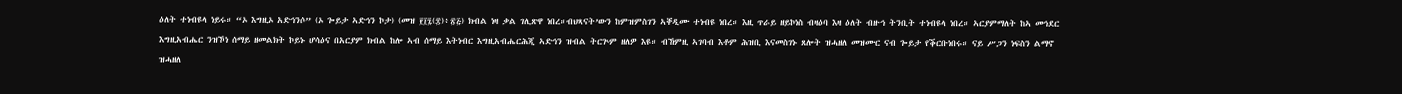ዕለት ተነብዩላ ነይሩ። “ኦ እግዚኦ አድኅንሶ” (ኦ ጐይታ ኣድኅን ኮታ) (መዝ ፻፲፯(፰)፥፳፭) ክብል ነዛ ቃል ገሊጽዋ ነበረ።ብህጻናት’ውን ከምዝምስገን ኣቐዲሙ ተነብዩ ነበረ። እዚ ጥራይ ዘይኮነስ ብዛዕባ እዛ ዕለት ብዙኅ ትንቢት ተነብዩላ ነበረ። ኣርያምማለት ከኣ መኅደር እግዚአብሔር ንዝኾነ ሰማይ ዘመልክት ኮይኑ ሆሳዕና በአርያም ክብል ከሎ ኣብ ሰማይ እትነብር እግዚአብሔርሕጂ ኣድኅን ዝብል ትርጕም ዘለዎ እዩ። ብኸምዚ ኣገባብ እቶም ሕዝቢ እናመስገኑ ጸሎት ዝሓዘለ መዝሙር ናብ ጐይታ የቕርቡነበሩ። ናይ ሥጋን ነፍስን ልማኖ ዝሓዘለ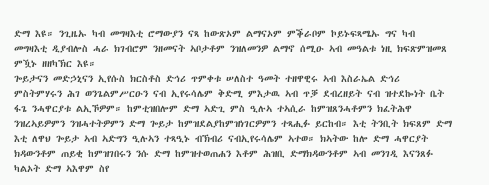ድማ እዩ። ንጊዜኡ ካብ መግዛእቲ ሮማውያን ናጻ ከውጽኦም ልማናኦም ምቕራቦም ኮይኑፍጻሜኡ ግና ካብ መግዛእቲ ዲያብሎስ ሓራ ክገብሮም ንዘመናት ኣቦታቶም ንዝለመንዎ ልማኖ ሰሚዑ ኣብ መዓልቱ ነዚ ክፍጽምዝመጸ ምዃኑ ዘዘካኽር እዩ።
ጐይታናን መድኃኒናን ኢየሱስ ክርስቶስ ድኅሪ ጥምቀቱ ሠለስተ ዓመት ተዘዋዊሩ ኣብ እስራኤል ድኅሪ ምስትምሃሩን ሕገ ወንጌልምሥርዑን ናብ ኢየሩሳሌም ቅድሚ ምእታዉ ኣብ ጥቓ ደብረዘይት ናብ ዝተደኰነት ቤት ፋጌ ንሓዋርያቱ ልኢኾዎም። ከምቲዝበሎም ድማ ኣድጊ ምስ ዒሉኣ ተኣሲራ ከምዝጸንሓቶምን ክፈትሕዋ ንዝረኣይዎምን ንዝሓተትዎምን ድማ ጐይታ ከምዝደልያከምዝነገርዎምን ተጻሒፉ ይርከብ። እቲ ትንቢት ክፍጸም ድማ እቲ ለዋህ ጐይታ ኣብ ኣድግን ዒሉኣን ተጻዒኑ ብኽብሪ ናብኢየሩሳሌም ኣተወ። ክኣትው ከሎ ድማ ሓዋርያት ክዳውንቶም ጠይቂ ከምዝገበሩን ንሱ ድማ ከምዝተወጠሐን እቶም ሕዝቢ ድማክዳውንቶም ኣብ መንገዲ እናንጸፉ ካልኦት ድማ ኣእዋም ስየ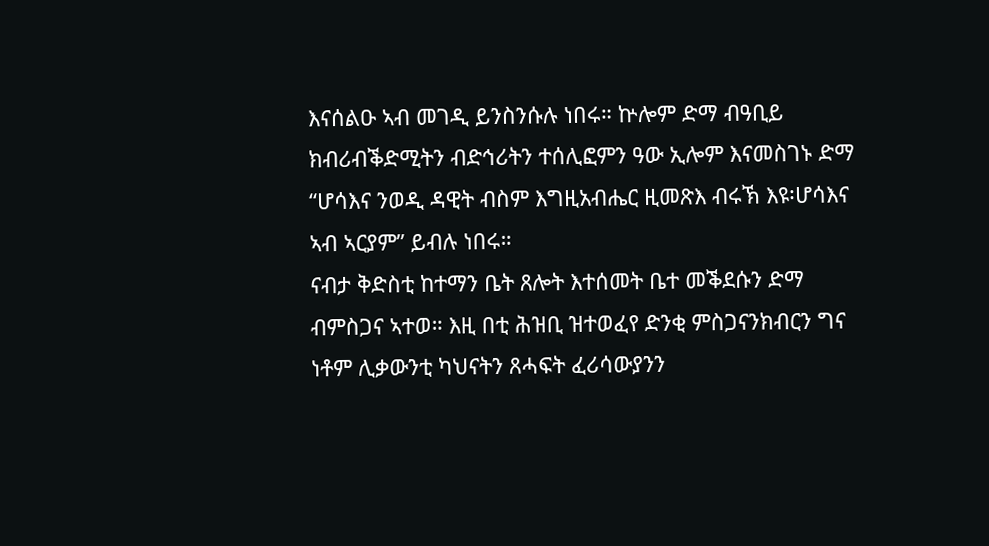እናሰልዑ ኣብ መገዲ ይንስንሱሉ ነበሩ። ኵሎም ድማ ብዓቢይ ክብሪብቕድሚትን ብድኅሪትን ተሰሊፎምን ዓው ኢሎም እናመስገኑ ድማ “ሆሳእና ንወዲ ዳዊት ብስም እግዚአብሔር ዚመጽእ ብሩኽ እዩ፡ሆሳእና ኣብ ኣርያም” ይብሉ ነበሩ።
ናብታ ቅድስቲ ከተማን ቤት ጸሎት እተሰመት ቤተ መቕደሱን ድማ ብምስጋና ኣተወ። እዚ በቲ ሕዝቢ ዝተወፈየ ድንቂ ምስጋናንክብርን ግና ነቶም ሊቃውንቲ ካህናትን ጸሓፍት ፈሪሳውያንን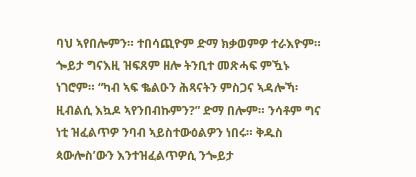ባህ ኣየበሎምን። ተበሳጪዮም ድማ ክቃወምዎ ተራእዮም። ጐይታ ግናእዚ ዝፍጸም ዘሎ ትንቢተ መጽሓፍ ምዃኑ ነገሮም። “ካብ ኣፍ ቈልዑን ሕጻናትን ምስጋና ኣዳሎኻ፡ ዚብልሲ እኳዶ ኣየንበብኩምን?” ድማ በሎም። ንሳቶም ግና ነቲ ዝፈልጥዎ ንባብ ኣይስተውዕልዎን ነበሩ። ቅዱስ ጳውሎስ’ውን እንተዝፈልጥዎሲ ንጐይታ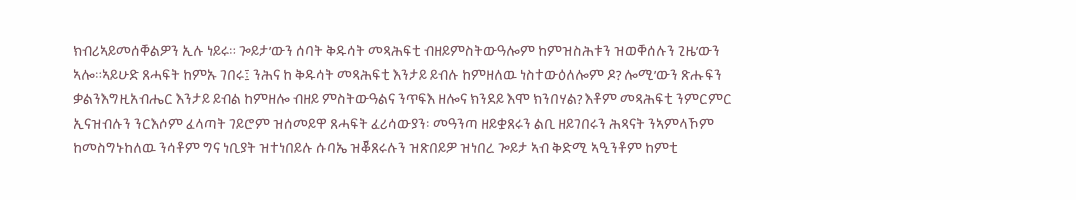ክብሪኣይመሰቐልዎን ኢሉ ነይሩ። ጐይታ’ውን ሰባት ቅዱሳት መጻሕፍቲ ብዘይምስትውዓሎም ከምዝስሕቱን ዝወቐሰሉን ጊዜ’ውን ኣሎ።ኣይሁድ ጸሓፍት ከምኡ ገበሩ፤ ንሕና ከ ቅዱሳት መጻሕፍቲ እንታይ ይብሉ ከምዘለዉ ነስተውዕለሎም ዶ? ሎሚ’ውን ጽሑፍን ቃልንእግዚአብሔር እንታይ ይብል ከምዘሎ ብዘይ ምስትውዓልና ንጥፍእ ዘሎና ክንደይ እሞ ክንበሃል? እቶም መጻሕፍቲ ንምርምር ኢናዝብሉን ንርእሶም ፈላጣት ገይሮም ዝሰመይዋ ጸሓፍት ፈሪሳውያን፡ መዓንጣ ዘይቋጸሩን ልቢ ዘይገበሩን ሕጻናት ንኣምላኾም ከመስግኑከለዉ ንሳቶም ግና ነቢያት ዝተነበይሉ ሱባኤ ዝቖጸሩሉን ዝጽበይዎ ዝነበረ ጐይታ ኣብ ቅድሚ ኣዒንቶም ከምቲ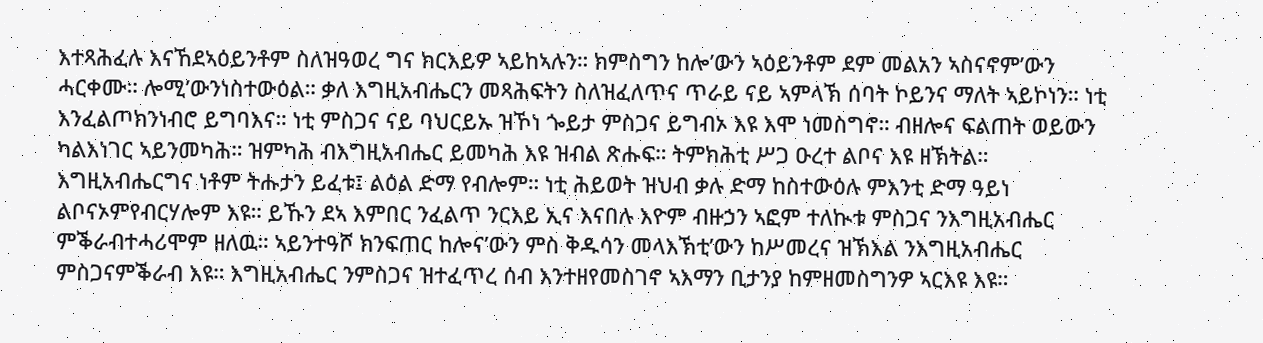እተጻሕፈሉ እናኸደኣዕይንቶም ስለዝዓወረ ግና ክርእይዎ ኣይከኣሉን። ክምስግን ከሎ’ውን ኣዕይንቶም ደም መልአን ኣስናኖም’ውን ሓርቀሙ። ሎሚ’ውንነስተውዕል። ቃለ እግዚአብሔርን መጻሕፍትን ስለዝፈለጥና ጥራይ ናይ ኣምላኽ ሰባት ኮይንና ማለት ኣይኮነን። ነቲ እንፈልጦክንነብሮ ይግባእና። ነቲ ምስጋና ናይ ባህርይኡ ዝኾነ ጐይታ ምስጋና ይግብኦ እዩ እሞ ነመስግኖ። ብዘሎና ፍልጠት ወይውን ካልእነገር ኣይንመካሕ። ዝምካሕ ብእግዚአብሔር ይመካሕ እዩ ዝብል ጽሑፍ። ትምክሕቲ ሥጋ ዑረተ ልቦና እዩ ዘኽትል። እግዚአብሔርግና ነቶም ትሑታን ይፈቱ፤ ልዕል ድማ የብሎም። ነቲ ሕይወት ዝህብ ቃሉ ድማ ከስተውዕሉ ምእንቲ ድማ ዓይነ ልቦናኦምየብርሃሎም እዩ። ይኹን ደኣ እምበር ንፈልጥ ንርእይ ኢና እናበሉ እዮም ብዙኃን ኣፎም ተለኲቱ ምስጋና ንእግዚአብሔር ምቕራብተሓሪሞም ዘለዉ። ኣይንተዓሾ ክንፍጠር ከሎና’ውን ምስ ቅዱሳን መላእኽቲ’ውን ከሥመረና ዝኽእል ንእግዚአብሔር ምስጋናምቕራብ እዩ። እግዚአብሔር ንምስጋና ዝተፈጥረ ሰብ እንተዘየመስገኖ ኣእማን ቢታንያ ከምዘመስግንዎ ኣርእዩ እዩ።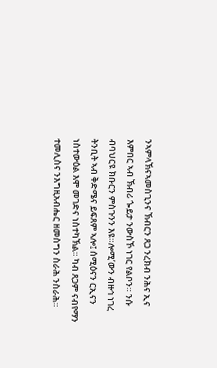ንኣምላኽናኣመስጊንና ኽብርን ጸጋ ንረክብ ንሕና ኢና እምበር ኣብ ኽብሪ ጐይታ ንውስኾ ነገር የልቦን። ንሱ ብባህርዩ ክቡርን ምስጉንን እዩ።ሎሚ’ውን ብዙኅ ነገረ ትንቢት ኣብ ቅድሜና ይፍጸም ኣሎ፤ ሰሚዕናን ርኢናን ነስተውዕል እሞ መገድና ነስተካኽል። ካብ ጸጋም ናብየማን ተመሊስና ንእግዚአብሔር ዘመስግን ስራሕ ንስራሕ።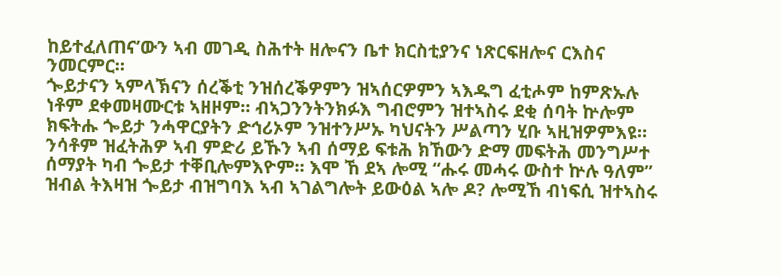ከይተፈለጠና’ውን ኣብ መገዲ ስሕተት ዘሎናን ቤተ ክርስቲያንና ነጽርፍዘሎና ርእስና ንመርምር።
ጐይታናን ኣምላኽናን ሰረቕቲ ንዝሰረቕዎምን ዝኣሰርዎምን ኣእዱግ ፈቲሖም ከምጽኡሉ ነቶም ደቀመዛሙርቱ ኣዘዞም። ብኣጋንንትንክፉእ ግብሮምን ዝተኣስሩ ደቂ ሰባት ኵሎም ክፍትሑ ጐይታ ንሓዋርያትን ድኅሪኦም ንዝተንሥኡ ካህናትን ሥልጣን ሂቡ ኣዚዝዎምእዩ። ንሳቶም ዝፈትሕዎ ኣብ ምድሪ ይኹን ኣብ ሰማይ ፍቱሕ ክኸውን ድማ መፍትሕ መንግሥተ ሰማያት ካብ ጐይታ ተቐቢሎምእዮም። እሞ ኸ ደኣ ሎሚ “ሑሩ መሓሩ ውስተ ኵሉ ዓለም” ዝብል ትእዛዝ ጐይታ ብዝግባእ ኣብ ኣገልግሎት ይውዕል ኣሎ ዶ? ሎሚኸ ብነፍሲ ዝተኣስሩ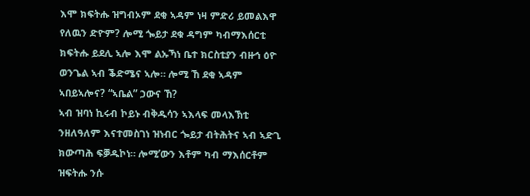እሞ ክፍትሑ ዝግብኦም ደቂ ኣዳም ነዛ ምድሪ ይመልእዋ የለዉን ድዮም? ሎሚ ጐይታ ደቁ ዳግም ካብማእሰርቲ ክፍትሑ ይደሊ ኣሎ እሞ ልኡኻነ ቤተ ክርስቲያን ብዙኅ ዕዮ ወንጌል ኣብ ቕድሜና ኣሎ። ሎሚ ኸ ደቂ ኣዳም ኣበይኣሎና? “ኣቤል” ኃውና ኸ?
ኣብ ዝባነ ኪሩብ ኮይኑ ብቅዱሳን ኣእላፍ መላእኽቲ ንዘለዓለም እናተመስገነ ዝነብር ጐይታ ብትሕትና ኣብ ኣድጊ ክውጣሕ ፍቓዱኮነ። ሎሚ’ውን እቶም ካብ ማእሰርቶም ዝፍትሑ ንሱ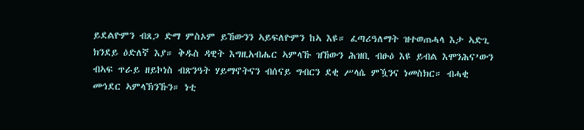ይደልዮምን ብጸጋ ድማ ምስኦም ይኸውንን ኣይፍለዮምን ከኣ እዩ። ፈጣሪዓለማት ዝተወጠሓላ እታ ኣድጊ ክንደይ ዕድለኛ እያ። ቅዱስ ዳዊት እግዚአብሔር ኣምላኹ ዝኸውን ሕዝቢ ብፁዕ እዩ ይብል እሞንሕና’ውን ብኣፍ ጥራይ ዘይኮነስ ብጽንዓት ሃይማኖትናን ብሰናይ ግብርን ደቂ ሥላሴ ምዃንና ነመስክር። ብሓቂ መኅደር ኣምላኽንኹን። ነቲ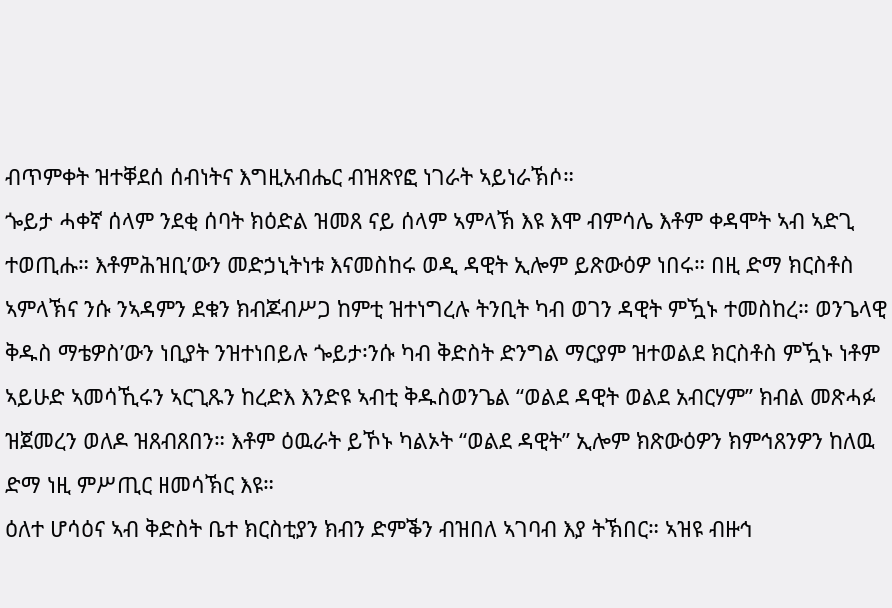ብጥምቀት ዝተቐደሰ ሰብነትና እግዚአብሔር ብዝጽየፎ ነገራት ኣይነራኽሶ።
ጐይታ ሓቀኛ ሰላም ንደቂ ሰባት ክዕድል ዝመጸ ናይ ሰላም ኣምላኽ እዩ እሞ ብምሳሌ እቶም ቀዳሞት ኣብ ኣድጊ ተወጢሑ። እቶምሕዝቢ’ውን መድኃኒትነቱ እናመስከሩ ወዲ ዳዊት ኢሎም ይጽውዕዎ ነበሩ። በዚ ድማ ክርስቶስ ኣምላኽና ንሱ ንኣዳምን ደቁን ክብጆብሥጋ ከምቲ ዝተነግረሉ ትንቢት ካብ ወገን ዳዊት ምዃኑ ተመስከረ። ወንጌላዊ ቅዱስ ማቴዎስ’ውን ነቢያት ንዝተነበይሉ ጐይታ፡ንሱ ካብ ቅድስት ድንግል ማርያም ዝተወልደ ክርስቶስ ምዃኑ ነቶም ኣይሁድ ኣመሳኺሩን ኣርጊጹን ከረድእ እንድዩ ኣብቲ ቅዱስወንጌል “ወልደ ዳዊት ወልደ አብርሃም” ክብል መጽሓፉ ዝጀመረን ወለዶ ዝጸብጸበን። እቶም ዕዉራት ይኾኑ ካልኦት “ወልደ ዳዊት” ኢሎም ክጽውዕዎን ክምኅጸንዎን ከለዉ ድማ ነዚ ምሥጢር ዘመሳኽር እዩ።
ዕለተ ሆሳዕና ኣብ ቅድስት ቤተ ክርስቲያን ክብን ድምቕን ብዝበለ ኣገባብ እያ ትኽበር። ኣዝዩ ብዙኅ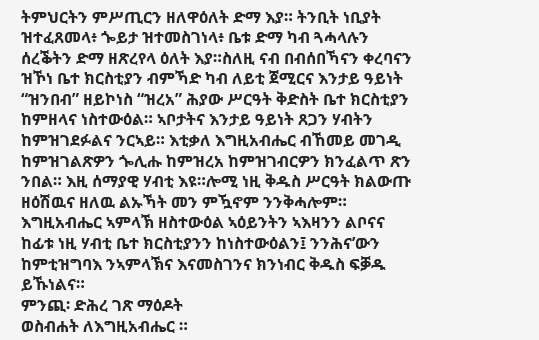ትምህርትን ምሥጢርን ዘለዋዕለት ድማ እያ። ትንቢት ነቢያት ዝተፈጸመላ፥ ጐይታ ዝተመስገነላ፥ ቤቱ ድማ ካብ ጓሓላሉን ሰረቕትን ድማ ዘጽረየላ ዕለት እያ።ስለዚ ናብ በብሰበኻናን ቀረባናን ዝኾነ ቤተ ክርስቲያን ብምኻድ ካብ ለይቲ ጀሚርና እንታይ ዓይነት “ዝንበብ” ዘይኮነስ “ዝረአ” ሕያው ሥርዓት ቅድስት ቤተ ክርስቲያን ከምዘላና ነስተውዕል። ኣቦታትና እንታይ ዓይነት ጸጋን ሃብትን ከምዝገደፉልና ንርኣይ። እቲቃለ እግዚአብሔር ብኸመይ መገዲ ከምዝገልጽዎን ጐሊሑ ከምዝረአ ከምዝገብርዎን ክንፈልጥ ጽን ንበል። እዚ ሰማያዊ ሃብቲ እዩ።ሎሚ ነዚ ቅዱስ ሥርዓት ክልውጡ ዘዕሽዉና ዘለዉ ልኡኻት መን ምዃኖም ንንቅሓሎም።
እግዚአብሔር ኣምላኽ ዘስተውዕል ኣዕይንትን ኣእዛንን ልቦናና ከፊቱ ነዚ ሃብቲ ቤተ ክርስቲያንን ከነስተውዕልን፤ ንንሕና’ውን ከምቲዝግባእ ንኣምላኽና እናመስገንና ክንነብር ቅዱስ ፍቓዱ ይኹነልና።
ምንጪ፡ ድሕረ ገጽ ማዕዶት
ወስብሐት ለእግዚአብሔር ።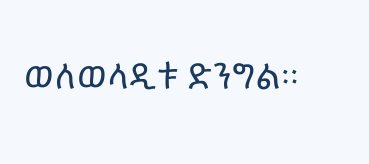ወለወላዲቱ ድንግል።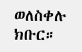ወለስቀሉ ክቡር።